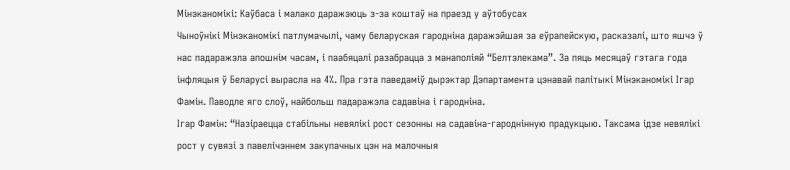Мінэканомікі: Каўбаса і малако даражэюць з-за коштаў на праезд у аўтобусах
Чыноўнікі Мінэканомікі патлумачылі, чаму беларуская гародніна даражэйшая за еўрапейскую, расказалі, што яшчэ ў нас падаражэла апошнім часам, і паабяцалі разабрацца з манаполіяй “Белтэлекама”. За пяць месяцаў гэтага года інфляцыя ў Беларусі вырасла на 4%. Пра гэта паведаміў дырэктар Дэпартамента цэнавай палітыкі Мінэканомікі Ігар Фамін. Паводле яго слоў, найбольш падаражэла садавіна і гародніна.
Ігар Фамін: “Назіраецца стабільны невялікі рост сезонны на садавіна-гароднінную прадукцыю. Таксама ідзе невялікі рост у сувязі з павелічэннем закупачных цэн на малочныя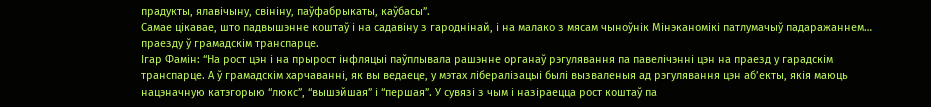прадукты, ялавічыну, свініну, паўфабрыкаты, каўбасы”.
Самае цікавае, што падвышэнне коштаў і на садавіну з гароднінай, і на малако з мясам чыноўнік Мінэканомікі патлумачыў падаражаннем… праезду ў грамадскім транспарце.
Ігар Фамін: “На рост цэн і на прырост інфляцыі паўплывала рашэнне органаў рэгулявання па павелічэнні цэн на праезд у гарадскім транспарце. А ў грамадскім харчаванні, як вы ведаеце, у мэтах лібералізацыі былі вызваленыя ад рэгулявання цэн аб’екты, якія маюць нацэначную катэгорыю “люкс”, “вышэйшая” і “першая”. У сувязі з чым і назіраецца рост коштаў па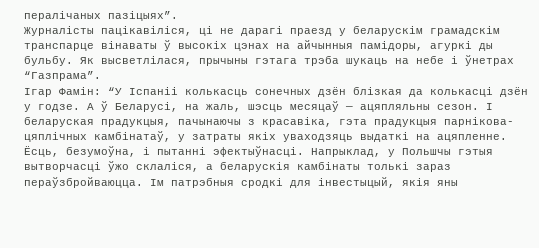пералічаных пазіцыях”.
Журналісты пацікавіліся, ці не дарагі праезд у беларускім грамадскім транспарце вінаваты ў высокіх цэнах на айчынныя памідоры, агуркі ды бульбу. Як высветлілася, прычыны гэтага трэба шукаць на небе і ўнетрах “Газпрама”.
Ігар Фамін: “У Іспаніі колькасць сонечных дзён блізкая да колькасці дзён у годзе. А ў Беларусі, на жаль, шэсць месяцаў — ацяпляльны сезон. І беларуская прадукцыя, пачынаючы з красавіка, гэта прадукцыя парнікова-цяплічных камбінатаў, у затраты якіх уваходзяць выдаткі на ацяпленне. Ёсць, безумоўна, і пытанні эфектыўнасці. Напрыклад, у Польшчы гэтыя вытворчасці ўжо склаліся, а беларускія камбінаты толькі зараз пераўзбройваюцца. Ім патрэбныя сродкі для інвестыцый, якія яны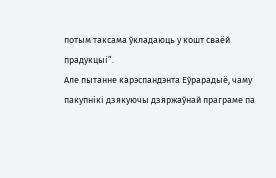потым таксама ўкладаюць у кошт сваёй прадукцыі”.
Але пытанне карэспандэнта Еўрарадыё, чаму пакупнікі дзякуючы дзяржаўнай праграме па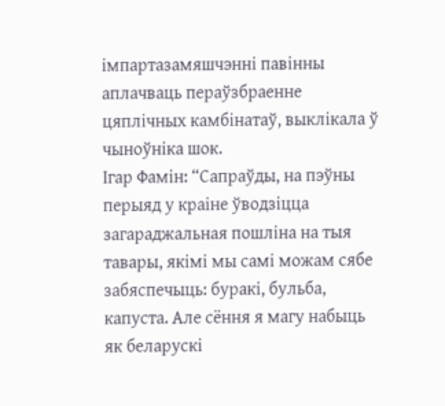імпартазамяшчэнні павінны аплачваць пераўзбраенне цяплічных камбінатаў, выклікала ў чыноўніка шок.
Ігар Фамін: “Сапраўды, на пэўны перыяд у краіне ўводзіцца загараджальная пошліна на тыя тавары, якімі мы самі можам сябе забяспечыць: буракі, бульба, капуста. Але сёння я магу набыць як беларускі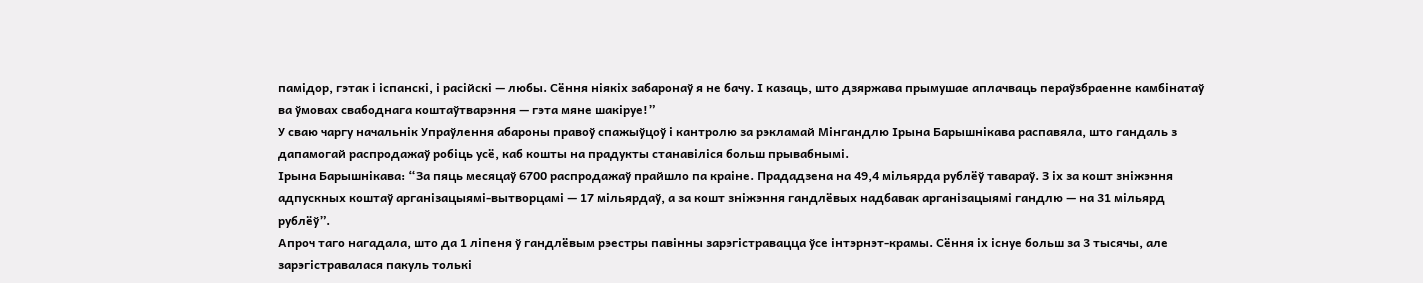памідор, гэтак і іспанскі, і расійскі — любы. Сёння ніякіх забаронаў я не бачу. І казаць, што дзяржава прымушае аплачваць пераўзбраенне камбінатаў ва ўмовах свабоднага коштаўтварэння — гэта мяне шакіруе!”
У сваю чаргу начальнік Упраўлення абароны правоў спажыўцоў і кантролю за рэкламай Мінгандлю Ірына Барышнікава распавяла, што гандаль з дапамогай распродажаў робіць усё, каб кошты на прадукты станавіліся больш прывабнымі.
Ірына Барышнікава: “За пяць месяцаў 6700 распродажаў прайшло па краіне. Прададзена на 49,4 мільярда рублёў тавараў. З іх за кошт зніжэння адпускных коштаў арганізацыямі-вытворцамі — 17 мільярдаў, а за кошт зніжэння гандлёвых надбавак арганізацыямі гандлю — на 31 мільярд рублёў”.
Апроч таго нагадала, што да 1 ліпеня ў гандлёвым рэестры павінны зарэгістравацца ўсе інтэрнэт-крамы. Сёння іх існуе больш за 3 тысячы, але зарэгістравалася пакуль толькі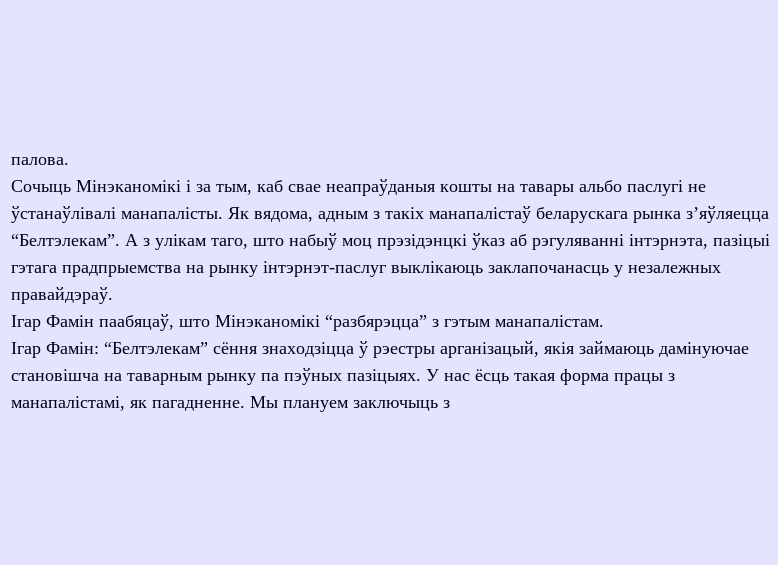палова.
Сочыць Мінэканомікі і за тым, каб свае неапраўданыя кошты на тавары альбо паслугі не ўстанаўлівалі манапалісты. Як вядома, адным з такіх манапалістаў беларускага рынка з’яўляецца “Белтэлекам”. А з улікам таго, што набыў моц прэзідэнцкі ўказ аб рэгуляванні інтэрнэта, пазіцыі гэтага прадпрыемства на рынку інтэрнэт-паслуг выклікаюць заклапочанасць у незалежных правайдэраў.
Ігар Фамін паабяцаў, што Мінэканомікі “разбярэцца” з гэтым манапалістам.
Ігар Фамін: “Белтэлекам” сёння знаходзіцца ў рэестры арганізацый, якія займаюць дамінуючае становішча на таварным рынку па пэўных пазіцыях. У нас ёсць такая форма працы з манапалістамі, як пагадненне. Мы плануем заключыць з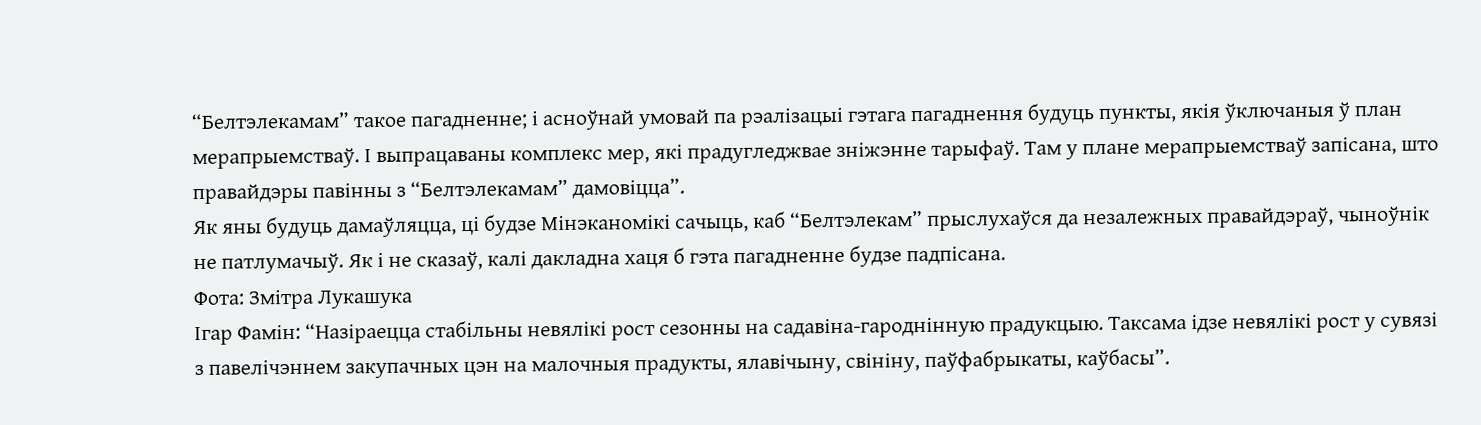“Белтэлекамам” такое пагадненне; і асноўнай умовай па рэалізацыі гэтага пагаднення будуць пункты, якія ўключаныя ў план мерапрыемстваў. І выпрацаваны комплекс мер, які прадугледжвае зніжэнне тарыфаў. Там у плане мерапрыемстваў запісана, што правайдэры павінны з “Белтэлекамам” дамовіцца”.
Як яны будуць дамаўляцца, ці будзе Мінэканомікі сачыць, каб “Белтэлекам” прыслухаўся да незалежных правайдэраў, чыноўнік не патлумачыў. Як і не сказаў, калі дакладна хаця б гэта пагадненне будзе падпісана.
Фота: Змітра Лукашука
Ігар Фамін: “Назіраецца стабільны невялікі рост сезонны на садавіна-гароднінную прадукцыю. Таксама ідзе невялікі рост у сувязі з павелічэннем закупачных цэн на малочныя прадукты, ялавічыну, свініну, паўфабрыкаты, каўбасы”.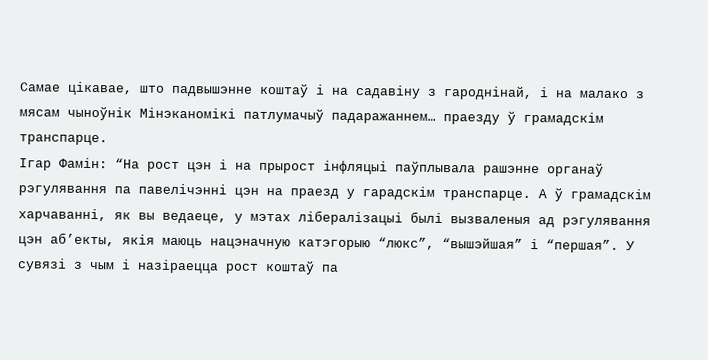Самае цікавае, што падвышэнне коштаў і на садавіну з гароднінай, і на малако з мясам чыноўнік Мінэканомікі патлумачыў падаражаннем… праезду ў грамадскім транспарце.
Ігар Фамін: “На рост цэн і на прырост інфляцыі паўплывала рашэнне органаў рэгулявання па павелічэнні цэн на праезд у гарадскім транспарце. А ў грамадскім харчаванні, як вы ведаеце, у мэтах лібералізацыі былі вызваленыя ад рэгулявання цэн аб’екты, якія маюць нацэначную катэгорыю “люкс”, “вышэйшая” і “першая”. У сувязі з чым і назіраецца рост коштаў па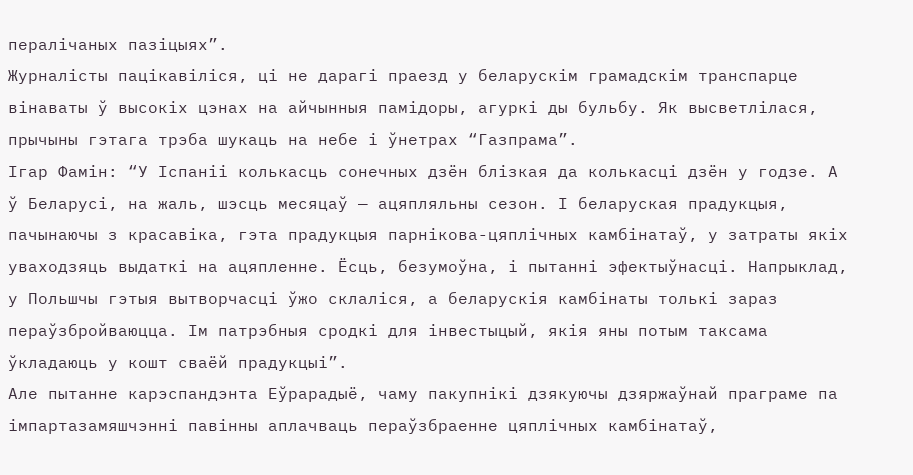пералічаных пазіцыях”.
Журналісты пацікавіліся, ці не дарагі праезд у беларускім грамадскім транспарце вінаваты ў высокіх цэнах на айчынныя памідоры, агуркі ды бульбу. Як высветлілася, прычыны гэтага трэба шукаць на небе і ўнетрах “Газпрама”.
Ігар Фамін: “У Іспаніі колькасць сонечных дзён блізкая да колькасці дзён у годзе. А ў Беларусі, на жаль, шэсць месяцаў — ацяпляльны сезон. І беларуская прадукцыя, пачынаючы з красавіка, гэта прадукцыя парнікова-цяплічных камбінатаў, у затраты якіх уваходзяць выдаткі на ацяпленне. Ёсць, безумоўна, і пытанні эфектыўнасці. Напрыклад, у Польшчы гэтыя вытворчасці ўжо склаліся, а беларускія камбінаты толькі зараз пераўзбройваюцца. Ім патрэбныя сродкі для інвестыцый, якія яны потым таксама ўкладаюць у кошт сваёй прадукцыі”.
Але пытанне карэспандэнта Еўрарадыё, чаму пакупнікі дзякуючы дзяржаўнай праграме па імпартазамяшчэнні павінны аплачваць пераўзбраенне цяплічных камбінатаў,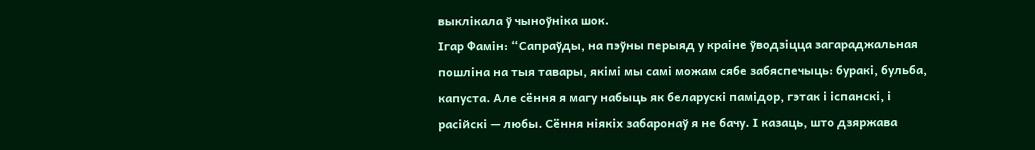выклікала ў чыноўніка шок.
Ігар Фамін: “Сапраўды, на пэўны перыяд у краіне ўводзіцца загараджальная пошліна на тыя тавары, якімі мы самі можам сябе забяспечыць: буракі, бульба, капуста. Але сёння я магу набыць як беларускі памідор, гэтак і іспанскі, і расійскі — любы. Сёння ніякіх забаронаў я не бачу. І казаць, што дзяржава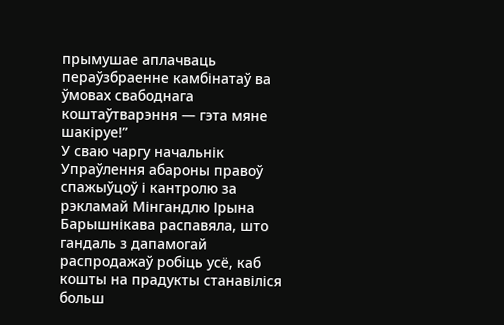прымушае аплачваць пераўзбраенне камбінатаў ва ўмовах свабоднага коштаўтварэння — гэта мяне шакіруе!”
У сваю чаргу начальнік Упраўлення абароны правоў спажыўцоў і кантролю за рэкламай Мінгандлю Ірына Барышнікава распавяла, што гандаль з дапамогай распродажаў робіць усё, каб кошты на прадукты станавіліся больш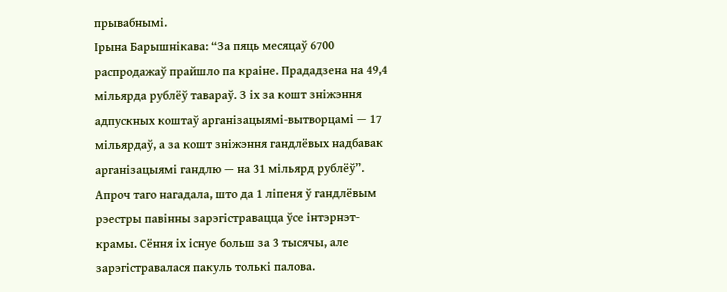прывабнымі.
Ірына Барышнікава: “За пяць месяцаў 6700 распродажаў прайшло па краіне. Прададзена на 49,4 мільярда рублёў тавараў. З іх за кошт зніжэння адпускных коштаў арганізацыямі-вытворцамі — 17 мільярдаў, а за кошт зніжэння гандлёвых надбавак арганізацыямі гандлю — на 31 мільярд рублёў”.
Апроч таго нагадала, што да 1 ліпеня ў гандлёвым рэестры павінны зарэгістравацца ўсе інтэрнэт-крамы. Сёння іх існуе больш за 3 тысячы, але зарэгістравалася пакуль толькі палова.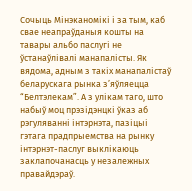Сочыць Мінэканомікі і за тым, каб свае неапраўданыя кошты на тавары альбо паслугі не ўстанаўлівалі манапалісты. Як вядома, адным з такіх манапалістаў беларускага рынка з’яўляецца “Белтэлекам”. А з улікам таго, што набыў моц прэзідэнцкі ўказ аб рэгуляванні інтэрнэта, пазіцыі гэтага прадпрыемства на рынку інтэрнэт-паслуг выклікаюць заклапочанасць у незалежных правайдэраў.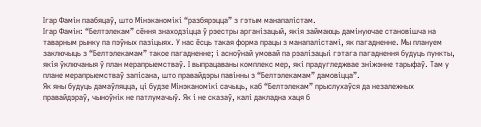Ігар Фамін паабяцаў, што Мінэканомікі “разбярэцца” з гэтым манапалістам.
Ігар Фамін: “Белтэлекам” сёння знаходзіцца ў рэестры арганізацый, якія займаюць дамінуючае становішча на таварным рынку па пэўных пазіцыях. У нас ёсць такая форма працы з манапалістамі, як пагадненне. Мы плануем заключыць з “Белтэлекамам” такое пагадненне; і асноўнай умовай па рэалізацыі гэтага пагаднення будуць пункты, якія ўключаныя ў план мерапрыемстваў. І выпрацаваны комплекс мер, які прадугледжвае зніжэнне тарыфаў. Там у плане мерапрыемстваў запісана, што правайдэры павінны з “Белтэлекамам” дамовіцца”.
Як яны будуць дамаўляцца, ці будзе Мінэканомікі сачыць, каб “Белтэлекам” прыслухаўся да незалежных правайдэраў, чыноўнік не патлумачыў. Як і не сказаў, калі дакладна хаця б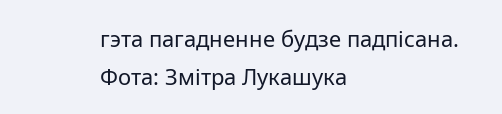гэта пагадненне будзе падпісана.
Фота: Змітра Лукашука